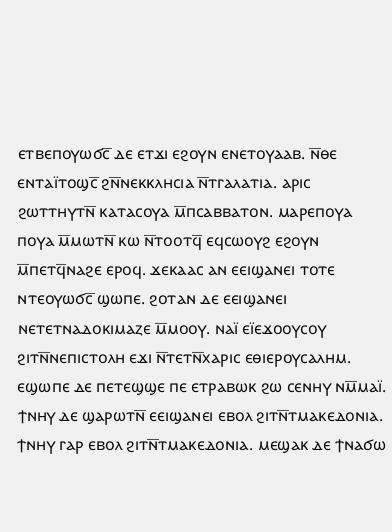ⲉⲧⲃⲉⲡⲟⲩⲱϭⲥ̅ ⲇⲉ ⲉⲧϫⲓ ⲉϩⲟⲩⲛ ⲉⲛⲉⲧⲟⲩⲁⲁⲃ. ⲛ̅ⲑⲉ ⲉⲛⲧⲁⲓ̈ⲧⲟϣⲥ̅ ϩⲛ̅ⲛⲉⲕⲕⲗⲏⲥⲓⲁ ⲛ̅ⲧⲅⲁⲗⲁⲧⲓⲁ. ⲁⲣⲓⲥ ϩⲱⲧⲧⲏⲩⲧⲛ̅ ⲕⲁⲧⲁⲥⲟⲩⲁ ⲙ̅ⲡⲥⲁⲃⲃⲁⲧⲟⲛ. ⲙⲁⲣⲉⲡⲟⲩⲁ ⲡⲟⲩⲁ ⲙ̅ⲙⲱⲧⲛ̅ ⲕⲱ ⲛ̅ⲧⲟⲟⲧϥ̅ ⲉϥⲥⲱⲟⲩϩ ⲉϩⲟⲩⲛ ⲙ̅ⲡⲉⲧϥ̅ⲛⲁϩⲉ ⲉⲣⲟϥ. ϫⲉⲕⲁⲁⲥ ⲁⲛ ⲉⲉⲓϣⲁⲛⲉⲓ ⲧⲟⲧⲉ ⲛⲧⲉⲟⲩⲱϭⲥ̅ ϣⲱⲡⲉ. ϩⲟⲧⲁⲛ ⲇⲉ ⲉⲉⲓϣⲁⲛⲉⲓ ⲛⲉⲧⲉⲧⲛⲁⲇⲟⲕⲓⲙⲁⲍⲉ ⲙ̅ⲙⲟⲟⲩ. ⲛⲁⲓ̈ ⲉⲓ̈ⲉϫⲟⲟⲩⲥⲟⲩ ϩⲓⲧⲛ̅ⲛⲉⲡⲓⲥⲧⲟⲗⲏ ⲉϫⲓ ⲛ̅ⲧⲉⲧⲛ̅ⲭⲁⲣⲓⲥ ⲉⲑⲓⲉⲣⲟⲩⲥⲁⲗⲏⲙ. ⲉϣⲱⲡⲉ ⲇⲉ ⲡⲉⲧⲉϣϣⲉ ⲡⲉ ⲉⲧⲣⲁⲃⲱⲕ ϩⲱ ⲥⲉⲛⲏⲩ ⲛⲙ̅ⲙⲁⲓ̈. ϯⲛⲏⲩ ⲇⲉ ϣⲁⲣⲱⲧⲛ̅ ⲉⲉⲓϣⲁⲛⲉⲓ ⲉⲃⲟⲗ ϩⲓⲧⲛ̅ⲧⲙⲁⲕⲉⲇⲟⲛⲓⲁ. ϯⲛⲏⲩ ⲅⲁⲣ ⲉⲃⲟⲗ ϩⲓⲧⲛ̅ⲧⲙⲁⲕⲉⲇⲟⲛⲓⲁ. ⲙⲉϣⲁⲕ ⲇⲉ ϯⲛⲁϭⲱ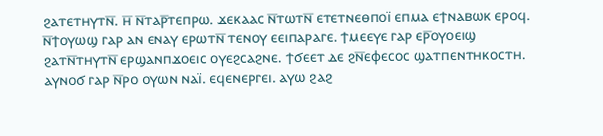ϩⲁⲧⲉⲧⲏⲩⲧⲛ̅. ⲏ̅ ⲛ̅ⲧⲁⲣ̅ⲧⲉⲡⲣⲱ. ϫⲉⲕⲁⲁⲥ ⲛ̅ⲧⲱⲧⲛ̅ ⲉⲧⲉⲧⲛⲉⲑⲡⲟⲓ̈ ⲉⲡⲙⲁ ⲉϯⲛⲁⲃⲱⲕ ⲉⲣⲟϥ. ⲛ̅ϯⲟⲩⲱϣ ⲅⲁⲣ ⲁⲛ ⲉⲛⲁⲩ ⲉⲣⲱⲧⲛ̅ ⲧⲉⲛⲟⲩ ⲉⲉⲓⲡⲁⲣⲁⲅⲉ. ϯⲙⲉⲉⲩⲉ ⲅⲁⲣ ⲉⲣ̅ⲟⲩⲟⲉⲓϣ ϩⲁⲧⲛ̅ⲧⲏⲩⲧⲛ̅ ⲉⲣϣⲁⲛⲡϫⲟⲉⲓⲥ ⲟⲩⲉϩⲥⲁϩⲛⲉ. ϯϭⲉⲉⲧ ⲇⲉ ϩⲛ̅ⲉⲫⲉⲥⲟⲥ ϣⲁⲧⲡⲉⲛⲧⲏⲕⲟⲥⲧⲏ. ⲁⲩⲛⲟϭ ⲅⲁⲣ ⲛ̅ⲣⲟ ⲟⲩⲱⲛ ⲛⲁⲓ̈. ⲉϥⲉⲛⲉⲣⲅⲉⲓ. ⲁⲩⲱ ϩⲁϩ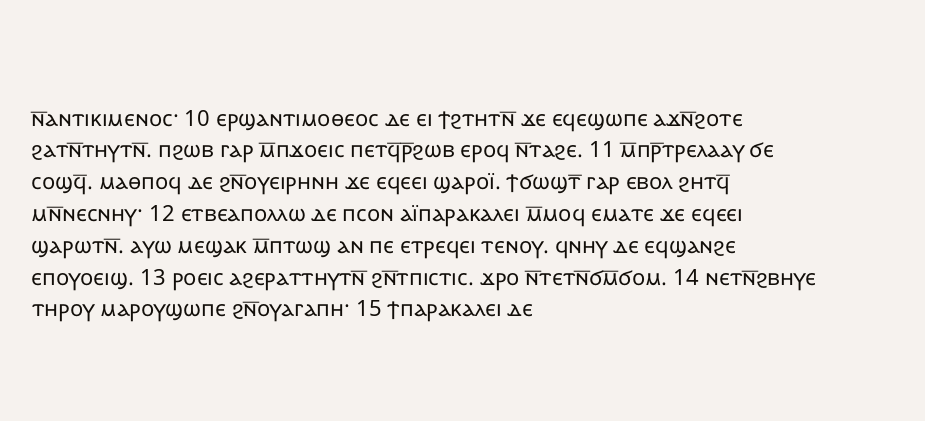ⲛ̅ⲁⲛⲧⲓⲕⲓⲙⲉⲛⲟⲥ· 10 ⲉⲣϣⲁⲛⲧⲓⲙⲟⲑⲉⲟⲥ ⲇⲉ ⲉⲓ ϯϩⲧⲏⲧⲛ̅ ϫⲉ ⲉϥⲉϣⲱⲡⲉ ⲁϫⲛ̅ϩⲟⲧⲉ ϩⲁⲧⲛ̅ⲧⲏⲩⲧⲛ̅. ⲡϩⲱⲃ ⲅⲁⲣ ⲙ̅ⲡϫⲟⲉⲓⲥ ⲡⲉⲧϥ̅ⲣ̅ϩⲱⲃ ⲉⲣⲟϥ ⲛ̅ⲧⲁϩⲉ. 11 ⲙ̅ⲡⲣ̅ⲧⲣⲉⲗⲁⲁⲩ ϭⲉ ⲥⲟϣϥ̅. ⲙⲁⲑⲡⲟϥ ⲇⲉ ϩⲛ̅ⲟⲩⲉⲓⲣⲏⲛⲏ ϫⲉ ⲉϥⲉⲉⲓ ϣⲁⲣⲟⲓ̈. ϯϭⲱϣⲧ̅ ⲅⲁⲣ ⲉⲃⲟⲗ ϩⲏⲧϥ̅ ⲙⲛ̅ⲛⲉⲥⲛⲏⲩ· 12 ⲉⲧⲃⲉⲁⲡⲟⲗⲗⲱ ⲇⲉ ⲡⲥⲟⲛ ⲁⲓ̈ⲡⲁⲣⲁⲕⲁⲗⲉⲓ ⲙ̅ⲙⲟϥ ⲉⲙⲁⲧⲉ ϫⲉ ⲉϥⲉⲉⲓ ϣⲁⲣⲱⲧⲛ̅. ⲁⲩⲱ ⲙⲉϣⲁⲕ ⲙ̅ⲡⲧⲱϣ ⲁⲛ ⲡⲉ ⲉⲧⲣⲉϥⲉⲓ ⲧⲉⲛⲟⲩ. ϥⲛⲏⲩ ⲇⲉ ⲉϥϣⲁⲛϩⲉ ⲉⲡⲟⲩⲟⲉⲓϣ. 13 ⲣⲟⲉⲓⲥ ⲁϩⲉⲣⲁⲧⲧⲏⲩⲧⲛ̅ ϩⲛ̅ⲧⲡⲓⲥⲧⲓⲥ. ϫⲣⲟ ⲛ̅ⲧⲉⲧⲛ̅ϭⲙ̅ϭⲟⲙ. 14 ⲛⲉⲧⲛ̅ϩⲃⲏⲩⲉ ⲧⲏⲣⲟⲩ ⲙⲁⲣⲟⲩϣⲱⲡⲉ ϩⲛ̅ⲟⲩⲁⲅⲁⲡⲏ· 15 ϯⲡⲁⲣⲁⲕⲁⲗⲉⲓ ⲇⲉ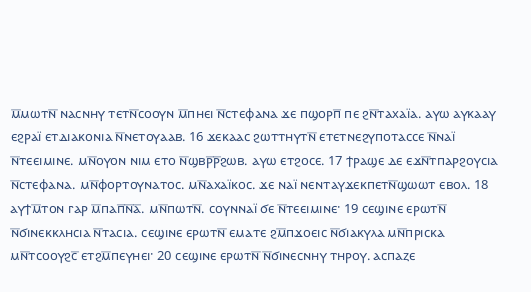ⲙ̅ⲙⲱⲧⲛ̅ ⲛⲁⲥⲛⲏⲩ ⲧⲉⲧⲛ̅ⲥⲟⲟⲩⲛ ⲙ̅ⲡⲏⲉⲓ ⲛ̅ⲥⲧⲉⲫⲁⲛⲁ ϫⲉ ⲡϣⲟⲣⲡ̅ ⲡⲉ ϩⲛ̅ⲧⲁⲭⲁⲓ̈ⲁ. ⲁⲩⲱ ⲁⲩⲕⲁⲁⲩ ⲉϩⲣⲁⲓ̈ ⲉⲧⲇⲓⲁⲕⲟⲛⲓⲁ ⲛ̅ⲛⲉⲧⲟⲩⲁⲁⲃ. 16 ϫⲉⲕⲁⲁⲥ ϩⲱⲧⲧⲏⲩⲧⲛ̅ ⲉⲧⲉⲧⲛⲉϩⲩⲡⲟⲧⲁⲥⲥⲉ ⲛ̅ⲛⲁⲓ̈ ⲛ̅ⲧⲉⲉⲓⲙⲓⲛⲉ. ⲙⲛ̅ⲟⲩⲟⲛ ⲛⲓⲙ ⲉⲧⲟ ⲛ̅ϣⲃⲣ̅ⲣ̅ϩⲱⲃ. ⲁⲩⲱ ⲉⲧϩⲟⲥⲉ. 17 ϯⲣⲁϣⲉ ⲇⲉ ⲉϫⲛ̅ⲧⲡⲁⲣϩⲟⲩⲥⲓⲁ ⲛ̅ⲥⲧⲉⲫⲁⲛⲁ. ⲙⲛ̅ⲫⲟⲣⲧⲟⲩⲛⲁⲧⲟⲥ. ⲙⲛ̅ⲁⲭⲁⲓ̈ⲕⲟⲥ. ϫⲉ ⲛⲁⲓ̈ ⲛⲉⲛⲧⲁⲩϫⲉⲕⲡⲉⲧⲛ̅ϣⲱⲱⲧ ⲉⲃⲟⲗ. 18 ⲁⲩϯⲙ̅ⲧⲟⲛ ⲅⲁⲣ ⲙ̅ⲡⲁⲡ̅ⲛ̅ⲁ̅. ⲙⲛ̅ⲡⲱⲧⲛ̅. ⲥⲟⲩⲛⲛⲁⲓ̈ ϭⲉ ⲛ̅ⲧⲉⲉⲓⲙⲓⲛⲉ· 19 ⲥⲉϣⲓⲛⲉ ⲉⲣⲱⲧⲛ̅ ⲛ̅ϭⲓⲛⲉⲕⲕⲗⲏⲥⲓⲁ ⲛ̅ⲧⲁⲥⲓⲁ. ⲥⲉϣⲓⲛⲉ ⲉⲣⲱⲧⲛ̅ ⲉⲙⲁⲧⲉ ϩⲙ̅ⲡϫⲟⲉⲓⲥ ⲛ̅ϭⲓⲁⲕⲩⲗⲁ ⲙⲛ̅ⲡⲣⲓⲥⲕⲁ ⲙⲛ̅ⲧⲥⲟⲟⲩϩⲥ̅ ⲉⲧϩⲙ̅ⲡⲉⲩⲏⲉⲓ· 20 ⲥⲉϣⲓⲛⲉ ⲉⲣⲱⲧⲛ̅ ⲛ̅ϭⲓⲛⲉⲥⲛⲏⲩ ⲧⲏⲣⲟⲩ. ⲁⲥⲡⲁⲍⲉ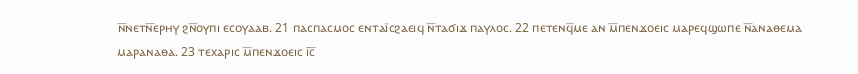ⲛ̅ⲛⲉⲧⲛ̅ⲉⲣⲏⲩ ϩⲛ̅ⲟⲩⲡⲓ ⲉⲥⲟⲩⲁⲁⲃ. 21 ⲡⲁⲥⲡⲁⲥⲙⲟⲥ ⲉⲛⲧⲁⲓ̈ⲥϩⲁⲉⲓϥ ⲛ̅ⲧⲁϭⲓϫ ⲡⲁⲩⲗⲟⲥ. 22 ⲡⲉⲧⲉⲛϥ̅ⲙⲉ ⲁⲛ ⲙ̅ⲡⲉⲛϫⲟⲉⲓⲥ ⲙⲁⲣⲉϥϣⲱⲡⲉ ⲛ̅ⲁⲛⲁⲑⲉⲙⲁ ⲙⲁⲣⲁⲛⲁⲑⲁ. 23 ⲧⲉⲭⲁⲣⲓⲥ ⲙ̅ⲡⲉⲛϫⲟⲉⲓⲥ ⲓ̅ⲥ̅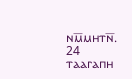ⲛⲙ̅ⲙⲏⲧⲛ̅. 24 ⲧⲁⲁⲅⲁⲡⲏ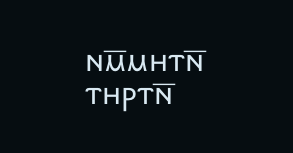ⲛⲙ̅ⲙⲏⲧⲛ̅ ⲧⲏⲣⲧⲛ̅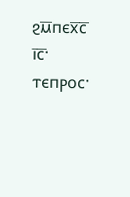ϩⲙ̅ⲡⲉⲭ̅ⲥ̅ ⲓ̅ⲥ̅·
ⲧⲉⲡⲣⲟⲥ·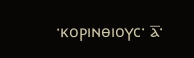·ⲕⲟⲣⲓⲛⲑⲓⲟⲩⲥ· ⲁ̅·